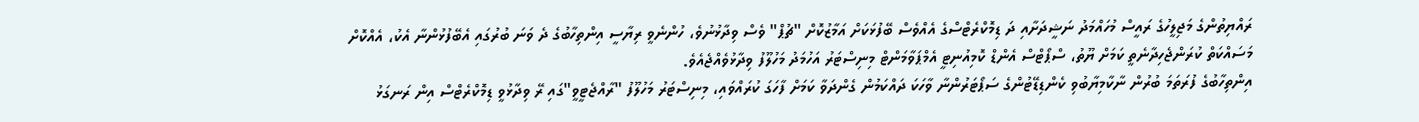ރައްޔިތުންގެ މަޖިލީހުގެ ރައީސް މުހައްމަދު ނަޝީދަށާއި ދަ ޑިމޮކްރެޓްސްގެ އެއްވެސް ބޭފުޅަކަށް އަމާޒުކޮށް "ޗުޕް" ވެސް ވިދާޅުނުވެ، ހުންނެވީ ރިޔާސީ އިންތިހާބުގެ ދެ ވަނަ ބުރުގައި އެބޭފުޅުންނާ އެކު، އެއްކޮށް މަސައްކަތް ކުރަންޖެހިދާނެތީ ކަމަށް ޔޫތު، ސްޕޯޓްސް އެންޑް ކޮމިއުނިޓީ އެމްޕަވާމަންޓް މިނިސްޓަރު އަހުމަދު މަހުލޫފު ވިދާޅުވެއްޖެއެވެ.
އިންތިހާބުގެ ފުރަތަމަ ބުރުން ނާކާމިޔާބުވި ކެންޑިޑޭޓުންގެ ސަޕޯޓަރުންނާ ވާހަކަ ދައްކަމުން ގެންދަވާ ކަމަށް ފާހަގަ ކުރައްވައި، މިނިސްޓަރު މަހުލޫފު "ރާއްޖެޓީވީ"ގައި ރޭ ވިދާޅުވީ ޑިމޮކްރެޓްސް އިން ރަނގަޅު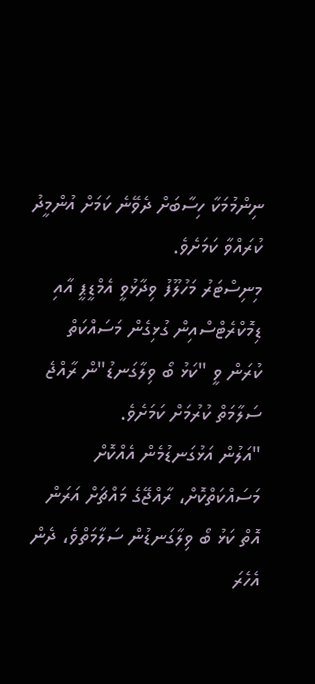ނިންމުމަކާ ހިސާބަށް ދެވޭނެ ކަމަށް އުންމީދު ކުރައްވާ ކަމަށެވެ.
މިނިސްޓަރު މަހުލޫފު ވިދާޅުވީ އެމްޑީޕީ އާއި ޑިމޮކްރެޓްސްއިން ގުޅިގެން މަސައްކަތް ކުރަން ވީ "ކަޅު ބޯ ވިލާގަނޑު"ން ރާއްޖެ ސަލާމަތް ކުރުމަށް ކަމަށެވެ.
"އަލުން އަޅުގަނޑުމެން އެއްކޮށް މަސައްކަތްކޮށް، ރާއްޖޭގެ މައްޗަށް އަރަން އޮތް ކަޅު ބޯ ވިލާގަނޑުން ސަލާމަތްވެ، ދެން އެހެރަ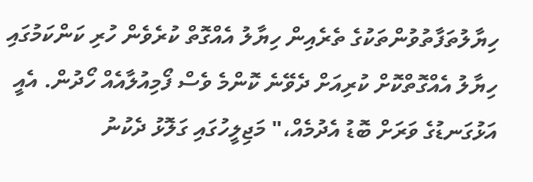ހިޔާލުތަފާތުވުންތަކުގެ ތެރެއިން ހިޔާލު އެއްގޮތް ކުރެވެން ހުރި ކަންކަމުގައި ހިޔާލު އެއްގޮތްކޮށް ކުރިއަށް ދެވޭނެ ކޮންމެ ވެސް ފޯމިއުލާއެއް ހޯދުން. އެއީ އަޅުގަނޑުގެ ވަރަށް ބޮޑު އެދުމެއް،" މަޖިލީހުގައި ގަލޮޅު ދެކުނު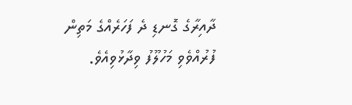ދާއިރާގެ ގޮނޑި ދެ ފަހަރެއްގެ މަތިން ފުރުއްވެވި މަހުލޫފު ވިދާޅުވިއެވެ.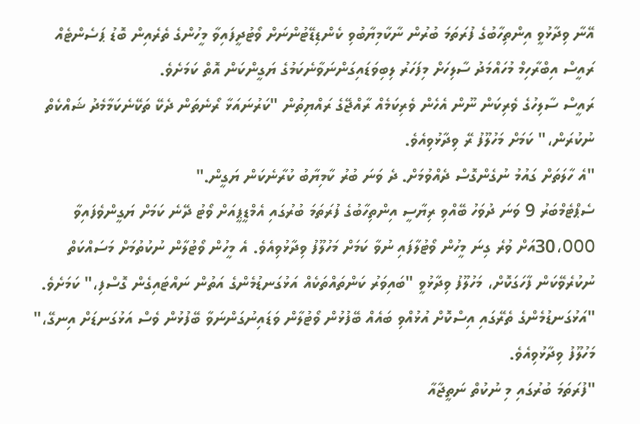އޭނާ ވިދާޅުވީ އިންތިހާބުގެ ފުރަތަމަ ބުރުން ނާކާމިޔާބުވި ކެންޑިޑޭޓުންނަށް ވޯޓުދީފައިވާ މީހުންގެ ތެރެއިން ބޮޑު ޕަސެންޓެއް ރައީސް އިބްރާހިމް މުހައްމަދު ސާލިހަށް މިފަހަރު ލިބިވަޑައިގަންނަވާނެކަމުގެ ޔަގީންކަން އޮތް ކަމަށެވެ.
ރައީސް ސާލިހުގެ ވެރިކަން ނޫން އެހެން ވެރިކަމެއް ރާއްޖޭގެ ރައްޔިތުން "ކަރުނައަޅާ ރޯނެތަން ދެކޭ ތަކޭނެކަމާމެދު ޝައްކެތް ނުކުރަން،" ކަމަށް މަހުލޫފު ރޭ ވިދާޅުވިއެވެ.
"އެ ހާލަތަށް ގައުމު ނުގެންގޮސް ދެއްވުމަށް. ދެ ވަނަ ބުރު ކާމިޔާބު ކުރާނެކަން ޔަގީން."
ސެޕްޓެމްބަރު 9 ވަނަ ދުވަހު ބޭއްވި ރިޔާސީ އިންތިހާބުގެ ފުރަތަމަ ބުރުގައި އެމްޑީޕީއަށް ވޯޓު ދޭނެ ކަމަށް ޔަގީންވެފައިވާ 30،000އަށް ވުރެ ގިނަ މީހުން ވޯޓުލާފައި ނުވާ ކަމަށް މަހުލޫފު ވިދާޅުވިއެވެ. އެ މީހުން ވޯޓުލާން ނުކުތުމަށް މަސައްކަތް ނުކުރެވޭކަން ފާހަގަކޮށް، މަހުލޫފު ވިދާޅުވީ "ބައިވަރު ކަންތައްތަކެއް އަޅުގަނޑުމެންގެ އަތުން ނައްޓައިގެން ގޮސްފި،" ކަމަށެވެ.
"އަޅުގަނޑުމެންގެ ތެރޭގައި އިސްކޮށް އުޅުއްވި ބައެއް ބޭފުޅުން ވޯޓުލާން ވަޑައިނުގަންނަވާ ބޭފުޅުން ވެސް އަޅުގަނޑަށް އިނގޭ،" މަހުލޫފު ވިދާޅުވިއެވެ.
"ފުރަތަމަ ބުރުގައި މި ނުކުތް ނަތީޖާއާ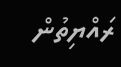ރައްޔިތުން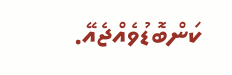ކަންބޮޑުވެއްޖެއޭ.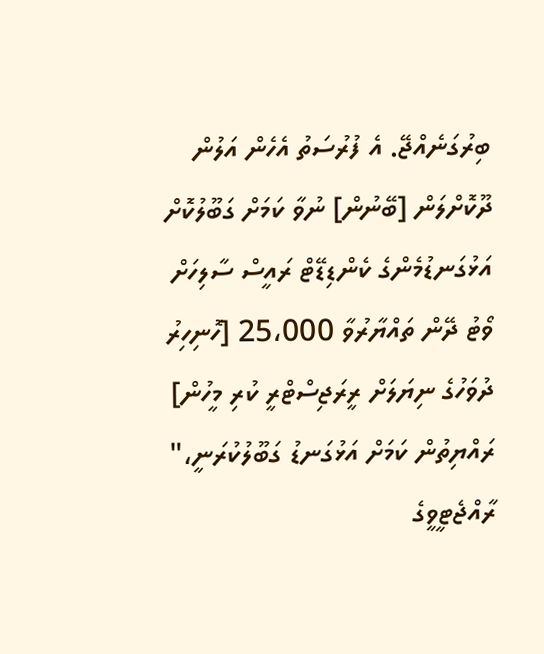ބިރުގަނެއްޖޭ. އެ ފުރުސަތު އެހެން އަލުން ދޫކޮށްލަން [ބޭނުން] ނުވާ ކަމަށް ގަބޫލުކޮށް އަޅުގަނޑުމެންގެ ކެންޑިޑޭޓް ރައީސް ސާލިހަށް ވޯޓު ދޭން ތައްޔާރުވާ 25،000 [ހޮނިހިރު ދުވަހުގެ ނިޔަލަށް ރީރަޖިސްޓްރީ ކުރި މީހުން] ރައްޔިތުން ކަމަށް އަޅުގަނޑު ގަބޫލުކުރަނީ،" ރާއްޖެޓީވީގެ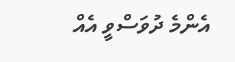އެންމެ ދުވަސްވީ އެއް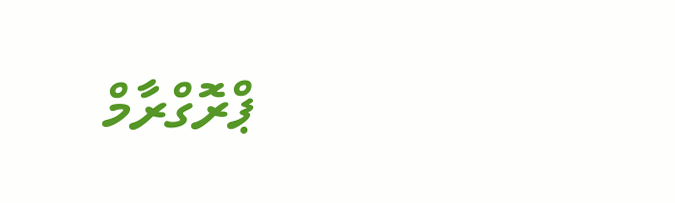ޕްރޮގްރާމް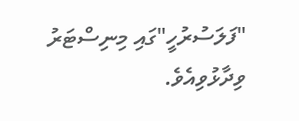"ފަލަސުރުހީ"ގައި މިނިސްޓަރު ވިދާޅުވިއެވެ.